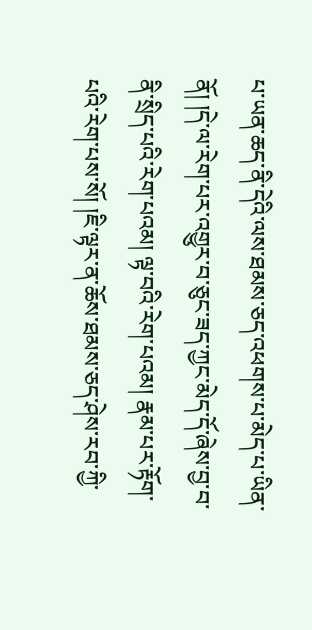པ་ཡན་ཆད་ནི་དེའི་ལས་ཐམས་ཅད་འཕགས་པ་མེད་པ་ཡིན་ནོ། །དེ་ལ་རེག་པར་འགྱུར་བ་ཅུང་ཟད་ཀྱང་མེད་དོ་ཞེས་བྱ་བ་ནི་སྲིད་པའི་རེག་པའམ། ལྟ་བའི་རེག་པའམ། རྣམ་པར་རྟོག་པའི་རེག་པས་སོ། །ཇི་ལྟར་ན་ཆོས་ཐམས་ཅད་ཤེས་རབ་ཀྱི་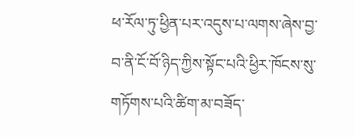ཕ་རོལ་ཏུ་ཕྱིན་པར་འདུས་པ་ལགས་ཞེས་བྱ་བ་ནི་ངོ་བོ་ཉིད་ཀྱིས་སྟོང་པའི་ཕྱིར་ཁོངས་སུ་གཏོགས་པའི་ཚིག་མ་བཟོད་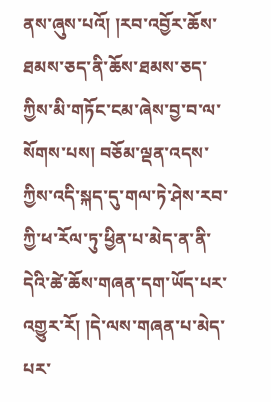ནས་ཞུས་པའོ། །རབ་འབྱོར་ཆོས་ཐམས་ཅད་ནི་ཆོས་ཐམས་ཅད་ཀྱིས་མི་གཏོང་ངམ་ཞེས་བྱ་བ་ལ་སོགས་པས། བཅོམ་ལྡན་འདས་ཀྱིས་འདི་སྐད་དུ་གལ་ཏེ་ཤེས་རབ་ཀྱི་ཕ་རོལ་ཏུ་ཕྱིན་པ་མེད་ན་ནི་དེའི་ཚེ་ཆོས་གཞན་དག་ཡོད་པར་འགྱུར་རོ། །དེ་ལས་གཞན་པ་མེད་པར་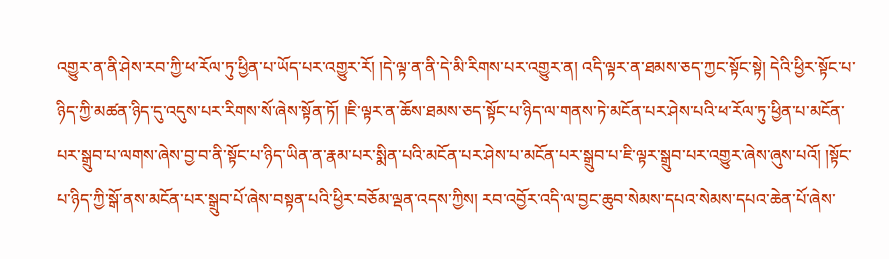འགྱུར་ན་ནི་ཤེས་རབ་ཀྱི་ཕ་རོལ་ཏུ་ཕྱིན་པ་ཡོད་པར་འགྱུར་རོ། །དེ་ལྟ་ན་ནི་དེ་མི་རིགས་པར་འགྱུར་ན། འདི་ལྟར་ན་ཐམས་ཅད་ཀྱང་སྟོང་སྟེ། དེའི་ཕྱིར་སྟོང་པ་ཉིད་ཀྱི་མཚན་ཉིད་དུ་འདུས་པར་རིགས་སོ་ཞེས་སྟོན་ཏོ། །ཇི་ལྟར་ན་ཆོས་ཐམས་ཅད་སྟོང་པ་ཉིད་ལ་གནས་ཏེ་མངོན་པར་ཤེས་པའི་ཕ་རོལ་ཏུ་ཕྱིན་པ་མངོན་པར་སྒྲུབ་པ་ལགས་ཞེས་བྱ་བ་ནི་སྟོང་པ་ཉིད་ཡིན་ན་རྣམ་པར་སྨིན་པའི་མངོན་པར་ཤེས་པ་མངོན་པར་སྒྲུབ་པ་ཇི་ལྟར་སྒྲུབ་པར་འགྱུར་ཞེས་ཞུས་པའོ། །སྟོང་པ་ཉིད་ཀྱི་སྒོ་ནས་མངོན་པར་སྒྲུབ་པོ་ཞེས་བསྟན་པའི་ཕྱིར་བཅོམ་ལྡན་འདས་ཀྱིས། རབ་འབྱོར་འདི་ལ་བྱང་ཆུབ་སེམས་དཔའ་སེམས་དཔའ་ཆེན་པོ་ཞེས་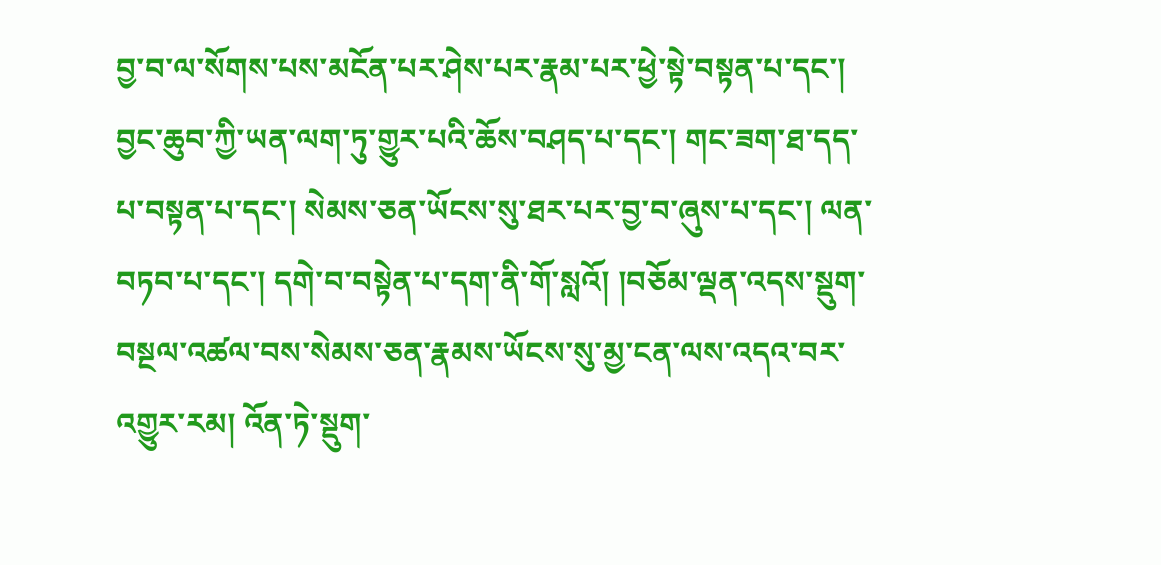བྱ་བ་ལ་སོགས་པས་མངོན་པར་ཤེས་པར་རྣམ་པར་ཕྱེ་སྟེ་བསྟན་པ་དང་། བྱང་ཆུབ་ཀྱི་ཡན་ལག་ཏུ་གྱུར་པའི་ཆོས་བཤད་པ་དང་། གང་ཟག་ཐ་དད་པ་བསྟན་པ་དང་། སེམས་ཅན་ཡོངས་སུ་ཐར་པར་བྱ་བ་ཞུས་པ་དང་། ལན་བཏབ་པ་དང་། དགེ་བ་བསྟེན་པ་དག་ནི་གོ་སླའོ། །བཅོམ་ལྡན་འདས་སྡུག་བསྔལ་འཚལ་བས་སེམས་ཅན་རྣམས་ཡོངས་སུ་མྱ་ངན་ལས་འདའ་བར་འགྱུར་རམ། འོན་ཏེ་སྡུག་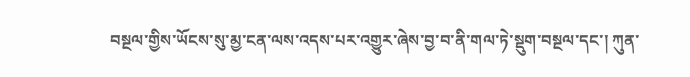བསྔལ་གྱིས་ཡོངས་སུ་མྱ་ངན་ལས་འདས་པར་འགྱུར་ཞེས་བྱ་བ་ནི་གལ་ཏེ་སྡུག་བསྔལ་དང་། ཀུན་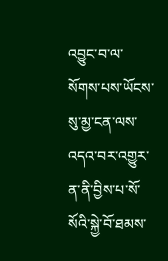འབྱུང་བ་ལ་སོགས་པས་ཡོངས་སུ་མྱ་ངན་ལས་འདའ་བར་འགྱུར་ན་ནི་བྱིས་པ་སོ་སོའི་སྐྱེ་བོ་ཐམས་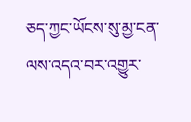ཅད་ཀྱང་ཡོངས་སུ་མྱ་ངན་ལས་འདའ་བར་འགྱུར་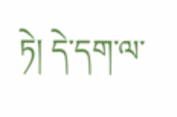ཏེ། དེ་དག་ལ་